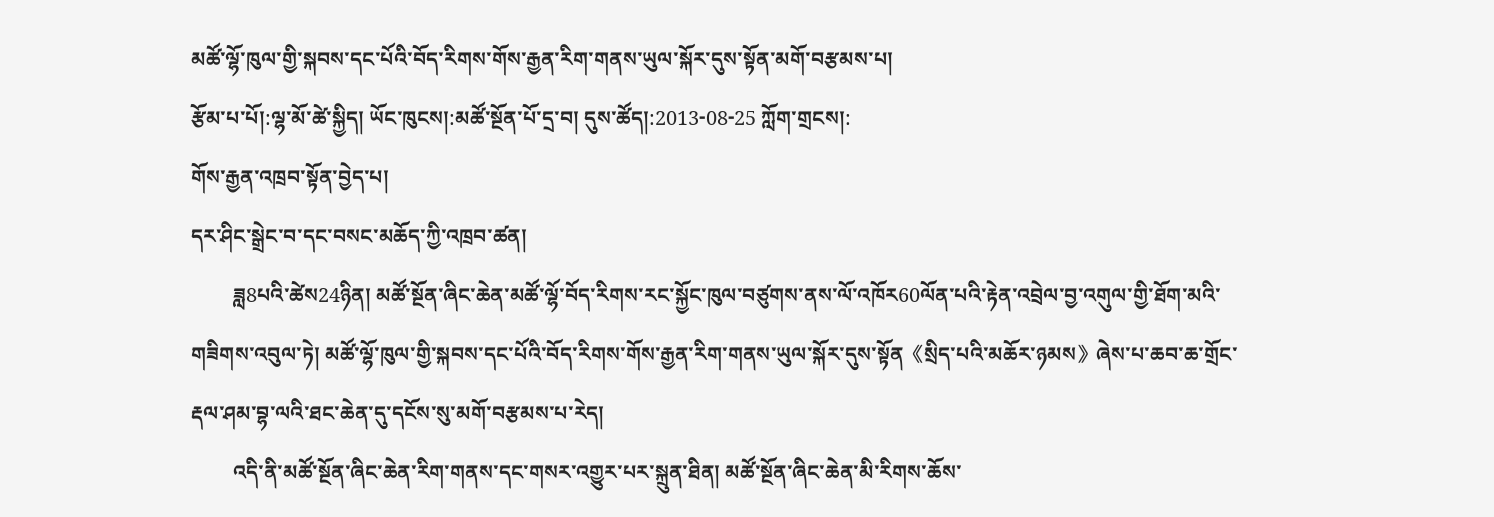མཚོ་ལྷོ་ཁུལ་གྱི་སྐབས་དང་པོའི་བོད་རིགས་གོས་རྒྱན་རིག་གནས་ཡུལ་སྐོར་དུས་སྟོན་མགོ་བརྩམས་པ།
རྩོམ་པ་པོ།:ལྷ་མོ་ཚེ་སྐྱིད། ཡོང་ཁུངས།:མཚོ་སྔོན་པོ་དྲ་བ། དུས་ཚོད།:2013-08-25 ཀློག་གྲངས།:
གོས་རྒྱན་འཁྲབ་སྟོན་བྱེད་པ།
དར་ཤིང་སྒྲེང་བ་དང་བསང་མཆོད་ཀྱི་འཁྲབ་ཚན།
        ཟླ8པའི་ཚེས24ཉིན། མཚོ་སྔོན་ཞིང་ཆེན་མཚོ་ལྷོ་བོད་རིགས་རང་སྐྱོང་ཁུལ་བཙུགས་ནས་ལོ་འཁོར60ལོན་པའི་རྟེན་འབྲེལ་བྱ་འགུལ་གྱི་ཐོག་མའི་གཟིགས་འབུལ་ཏེ། མཚོ་ལྷོ་ཁུལ་གྱི་སྐབས་དང་པོའི་བོད་རིགས་གོས་རྒྱན་རིག་གནས་ཡུལ་སྐོར་དུས་སྟོན《སྲིད་པའི་མཆོར་ཉམས》ཞེས་པ་ཆབ་ཆ་གྲོང་རྡལ་ཤམ་བྷ་ལའི་ཐང་ཆེན་དུ་དངོས་སུ་མགོ་བརྩམས་པ་རེད།
        འདི་ནི་མཚོ་སྔོན་ཞིང་ཆེན་རིག་གནས་དང་གསར་འགྱུར་པར་སྐྲུན་ཐིན། མཚོ་སྔོན་ཞིང་ཆེན་མི་རིགས་ཆོས་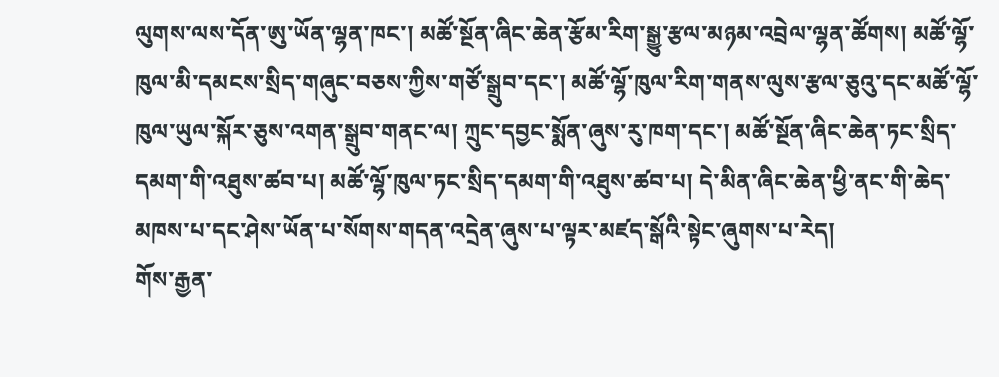ལུགས་ལས་དོན་ཨུ་ཡོན་ལྷན་ཁང་། མཚོ་སྔོན་ཞིང་ཆེན་རྩོམ་རིག་སྒྱུ་རྩལ་མཉམ་འབྲེལ་ལྷན་ཚོགས། མཚོ་ལྷོ་ཁུལ་མི་དམངས་སྲིད་གཞུང་བཅས་ཀྱིས་གཙོ་སྒྲུབ་དང་། མཚོ་ལྷོ་ཁུལ་རིག་གནས་ལུས་རྩལ་ཅུའུ་དང་མཚོ་ལྷོ་ཁུལ་ཡུལ་སྐོར་ཅུས་འགན་སྒྲུབ་གནང་ལ། ཀྲུང་དབྱང་སྨོན་ཞུས་རུ་ཁག་དང་། མཚོ་སྔོན་ཞིང་ཆེན་ཏང་སྲིད་དམག་གི་འཐུས་ཚབ་པ། མཚོ་ལྷོ་ཁུལ་ཏང་སྲིད་དམག་གི་འཐུས་ཚབ་པ། དེ་མིན་ཞིང་ཆེན་ཕྱི་ནང་གི་ཆེད་མཁས་པ་དང་ཤེས་ཡོན་པ་སོགས་གདན་འདྲེན་ཞུས་པ་ལྟར་མཛད་སྒོའི་སྟེང་ཞུགས་པ་རེད།
གོས་རྒྱན་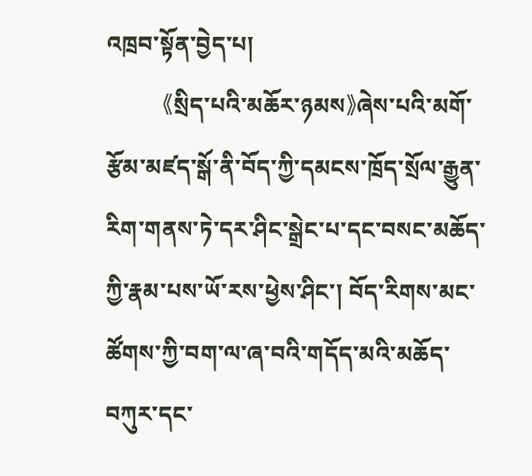འཁྲབ་སྟོན་བྱེད་པ།
        《སྲིད་པའི་མཆོར་ཉམས》ཞེས་པའི་མགོ་རྩོམ་མཛད་སྒོ་ནི་བོད་ཀྱི་དམངས་ཁྲོད་སྲོལ་རྒྱུན་རིག་གནས་ཏེ་དར་ཤིང་སྒྲེང་པ་དང་བསང་མཆོད་ཀྱི་རྣམ་པས་ཡོ་རས་ཕྱེས་ཤིང་། བོད་རིགས་མང་ཚོགས་ཀྱི་བག་ལ་ཞ་བའི་གདོད་མའི་མཆོད་བཀུར་དང་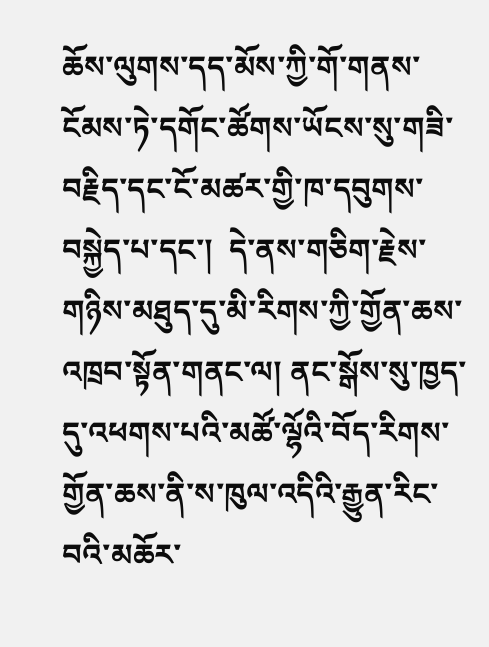ཆོས་ལུགས་དད་མོས་ཀྱི་གོ་གནས་ངོམས་ཏེ་དགོང་ཚོགས་ཡོངས་སུ་གཟི་བརྗིད་དང་ངོ་མཚར་གྱི་ཁ་དབུགས་བསྐྱེད་པ་དང་།  དེ་ནས་གཅིག་རྗེས་གཉིས་མཐུད་དུ་མི་རིགས་ཀྱི་གྱོན་ཆས་འཁྲབ་སྟོན་གནང་ལ། ནང་སྒོས་སུ་ཁྱད་དུ་འཕགས་པའི་མཚོ་ལྷོའི་བོད་རིགས་གྱོན་ཆས་ནི་ས་ཁུལ་འདིའི་རྒྱུན་རིང་བའི་མཆོར་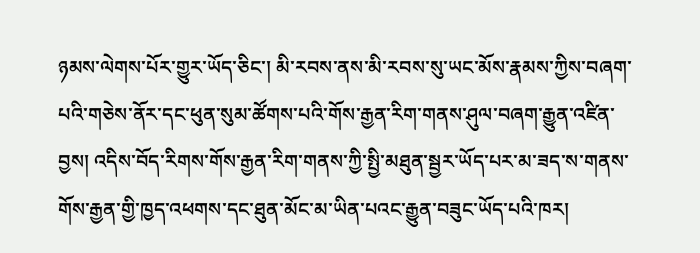ཉམས་ལེགས་པོར་གྱུར་ཡོད་ཅིང་། མི་རབས་ནས་མི་རབས་སུ་ཡང་མོས་རྣམས་ཀྱིས་བཞག་པའི་གཅེས་ནོར་དང་ཕུན་སུམ་ཚོགས་པའི་གོས་རྒྱན་རིག་གནས་ཤུལ་བཞག་རྒྱུན་འཛིན་བྱས། འདིས་བོད་རིགས་གོས་རྒྱན་རིག་གནས་ཀྱི་སྤྱི་མཐུན་སྦྱར་ཡོད་པར་མ་ཟད་ས་གནས་གོས་རྒྱན་གྱི་ཁྱད་འཕགས་དང་ཐུན་མོང་མ་ཡིན་པའང་རྒྱུན་བཟུང་ཡོད་པའི་ཁར།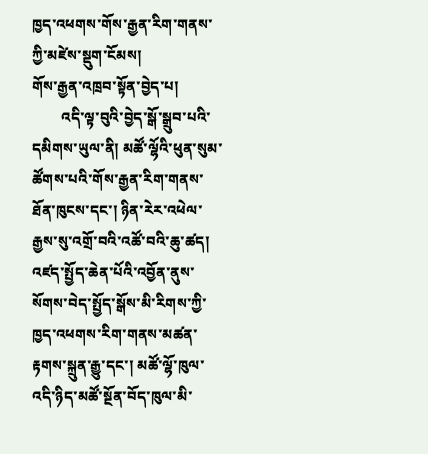ཁྱད་འཕགས་གོས་རྒྱན་རིག་གནས་ཀྱི་མཛེས་སྡུག་ངོམས།
གོས་རྒྱན་འཁྲབ་སྟོན་བྱེད་པ།
        འདི་ལྟ་བུའི་བྱེད་སྒོ་སྒྲུབ་པའི་དམིགས་ཡུལ་ནི། མཚོ་ལྷོའི་ཕུན་སུམ་ཚོགས་པའི་གོས་རྒྱན་རིག་གནས་ཐོན་ཁུངས་དང་། ཉིན་རེར་འཕེལ་རྒྱས་སུ་འགྲོ་བའི་འཚོ་བའི་ཆུ་ཚད། འཛད་སྤྱོད་ཆེན་པོའི་འབྱོན་ནུས་སོགས་བེད་སྤྱོད་སྒོས་མི་རིགས་ཀྱི་ཁྱད་འཕགས་རིག་གནས་མཚན་རྟགས་སྐྲུན་རྒྱུ་དང་། མཚོ་ལྷོ་ཁུལ་འདི་ཉིད་མཚོ་སྔོན་བོད་ཁུལ་མི་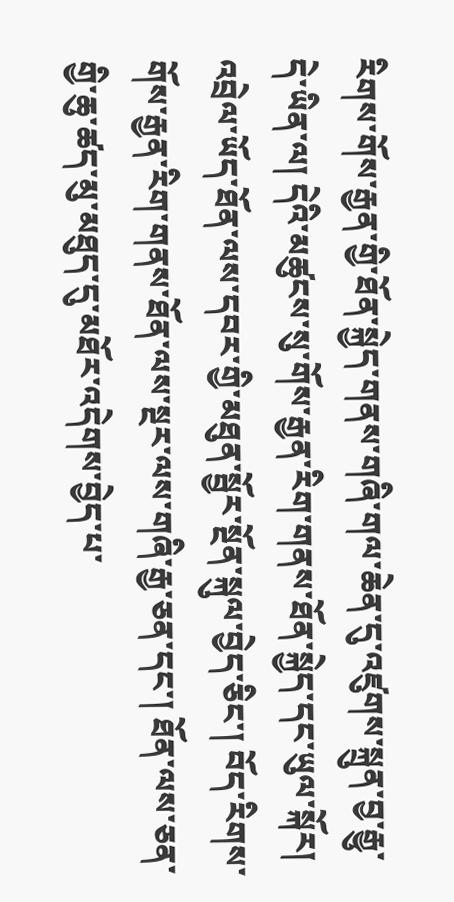རིགས་གོས་རྒྱན་གྱི་ཐོན་སྐྱེད་གནས་གཞི་གལ་ཆེན་དུ་འཛུགས་སྐྲུན་བྱ་རྒྱུ་དེ་ཡིན་ལ། དེའི་མཚུངས་སུ་གོས་རྒྱན་རིག་གནས་ཐོན་སྐྱེད་དང་ཡུལ་སྐོར། འབྲེལ་ཡོད་ཐོན་ལས་དབར་གྱི་མཐུན་སྦྱོར་སྔོན་སྐུལ་བྱེད་ཅིང་། བོད་རིགས་གོས་རྒྱན་རིག་གནས་ཐོན་ལས་སྔར་ལས་གཞི་རྒྱ་ཅན་དང་། ཐོན་ལས་ཅན་གྱི་ཆུ་ཚད་མུ་མཐུད་དུ་མཐོར་འདེགས་བྱེད་པ་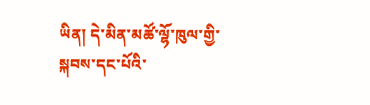ཡིན། དེ་མིན་མཚོ་ལྷོ་ཁུལ་གྱི་སྐབས་དང་པོའི་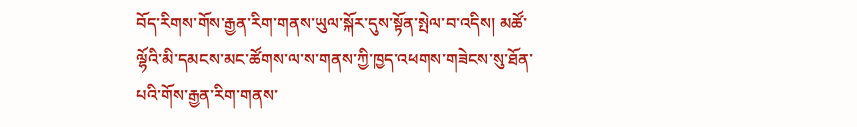བོད་རིགས་གོས་རྒྱན་རིག་གནས་ཡུལ་སྐོར་དུས་སྟོན་སྤེལ་བ་འདིས། མཚོ་ལྷོའི་མི་དམངས་མང་ཚོགས་ལ་ས་གནས་ཀྱི་ཁྱད་འཕགས་གཟེངས་སུ་ཐོན་པའི་གོས་རྒྱན་རིག་གནས་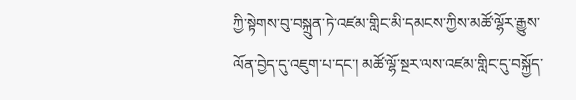ཀྱི་སྟེགས་བུ་བསྐྲུན་ཏེ་འཛམ་གླིང་མི་དམངས་ཀྱིས་མཚོ་ལྷོར་རྒྱུས་ལོན་བྱེད་དུ་འཇུག་པ་དང་། མཚོ་ལྷོ་སྔར་ལས་འཛམ་གླིང་དུ་བསྐྱོད་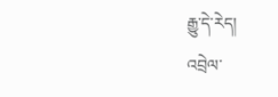རྒྱུ་དེ་རེད།
འབྲེལ་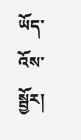ཡོད་འོས་སྦྱོར།